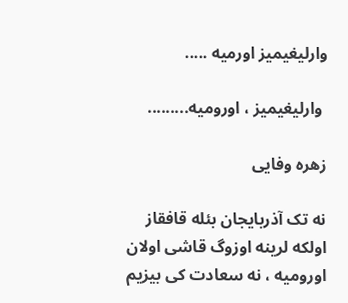وارلیغیمیز اورمیه .....

 وارلیغیمیز ، اورومیه.........

زهره وفایی

نه تک آذربایجان بئله قافقاز اولکه لرینه اوزوگ قاشی اولان اورومیه ، نه سعادت کی بیزیم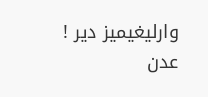وارلیغیمیز دیر ! عدن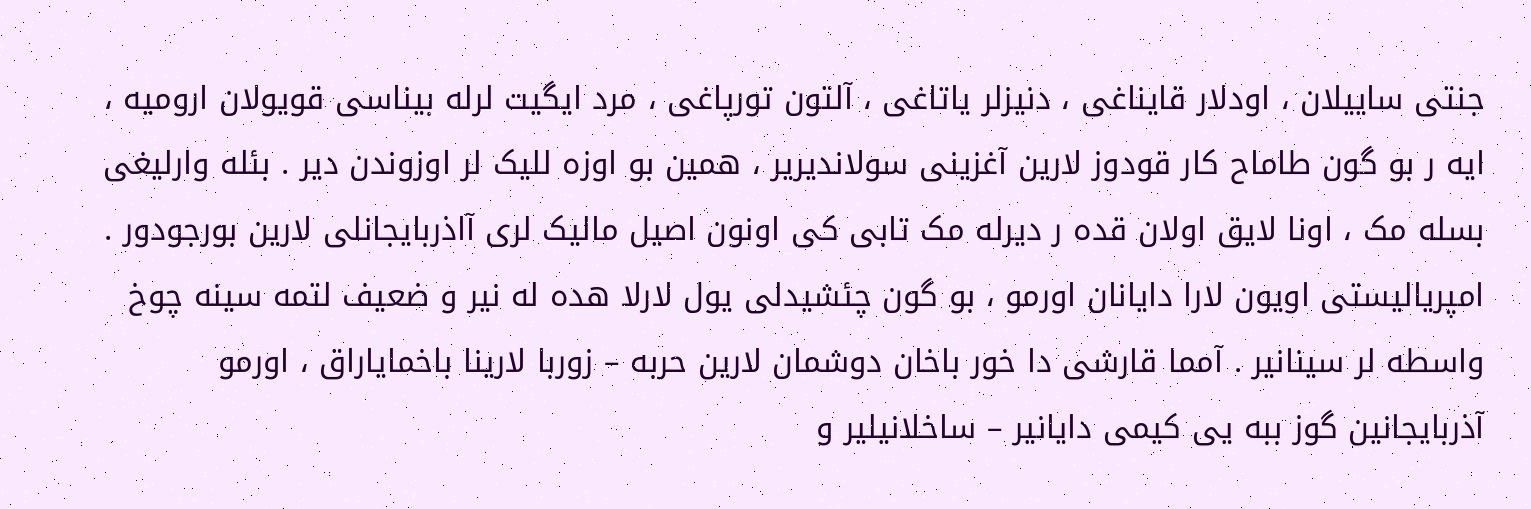جنتی ساییلان ، اودلار قایناغی ، دنیزلر یاتاغی ، آلتون تورپاغی ، مرد ایگیت لرله بیناسی قویولان ارومیه ، ایه ر بو گون طاماح کار قودوز لارین آغزینی سولاندیریر ، همین بو اوزه للیک لر اوزوندن دیر . بئله وارلیغی بسله مک ، اونا لایق اولان قده ر دیرله مک تابی کی اونون اصیل مالیک لری آاذربایجانلی لارین بورجودور . امپریالیستی اویون لارا دایانان اورمو ، بو گون چئشیدلی یول لارلا هده له نیر و ضعیف لتمه سینه چوخ واسطه لر سینانیر . آمما قارشی دا خور باخان دوشمان لارین حربه – زوربا لارینا باخمایاراق ، اورمو آذربایجانین گوز ببه یی کیمی دایانیر – ساخلانیلیر و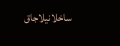ساخلانیلاجاق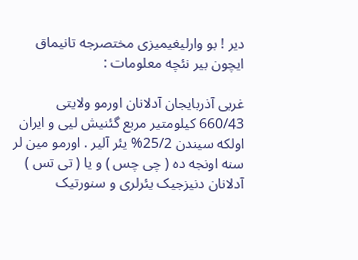دیر ! بو وارلیغیمیزی مختصرجه تانیماق ایچون بیر نئچه معلومات :

غربی آذربایجان آدلانان اورمو ولایتی 660/43 کیلومتیر مربع گئنیش لیی و ایران اولکه سیندن 25/2% یئر آلیر . اورمو مین لر سنه اونجه ده ( چی چس ) و یا ( تی تس ) آدلانان دنیزجیک یئرلری و سنورتیک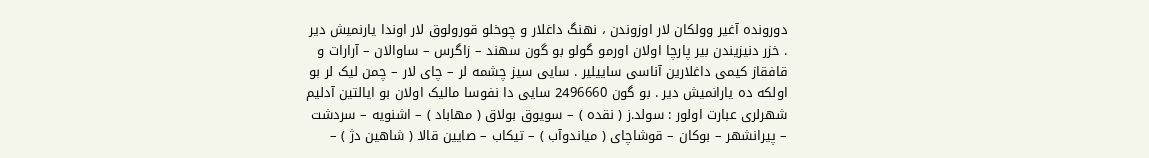دورونده آغیر وولکان لار اوزوندن ، نهنگ داغلار و چوخلو قورولوق لار اوندا یارنمیش دیر . خزر دنیزیندن بیر پارچا اولان اورمو گولو بو گون سهند – زاگرس – ساوالان – آرارات و قافقاز کیمی داغلارین آناسی ساییلیر . سایی سیز چشمه لر – چای لار – چمن لیک لر بو اولکه ده یارانمیش دیر . بو گون 2496660 سایی دا نفوسا مالیک اولان بو ایالتین آدلیم شهرلری عبارت اولور : سولد.ز ( نقده ) – سویوق بولاق ( مهاباد ) – اشنویه – سردشت – پیرانشهر – بوکان – قوشاچای ( میاندوآب ) – تیکاب – صایین قالا ( شاهین دژ ) –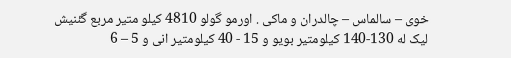خوی – سالماس – چالدران و ماکی . اورمو گولو 4810 کیلو متیر مربع گئنیش لیک له 130-140 کیلومتیر بویو و 15 - 40 کیلومتیر انی و 5 – 6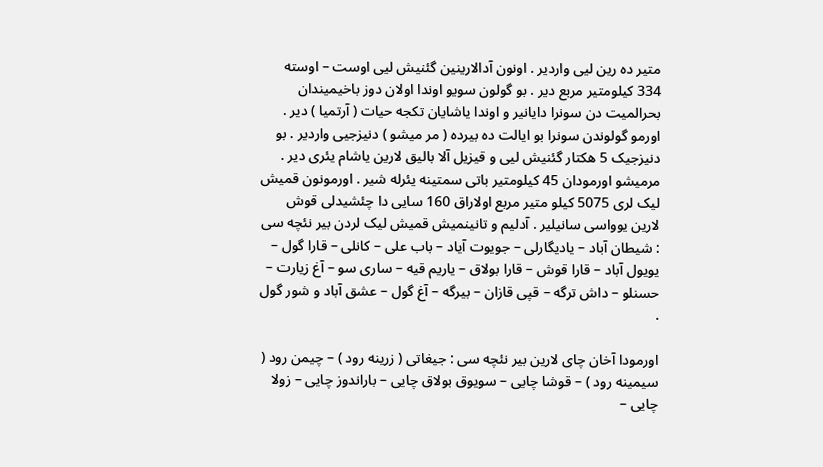متیر ده رین لیی واردیر . اونون آدالارینین گئنیش لیی اوست – اوسته 334 کیلومتیر مربع دیر . بو گولون سویو اوندا اولان دوز باخیمیندان بحرالمیت دن سونرا دایانیر و اوندا یاشایان تکجه حیات ( آرتمیا ) دیر . اورمو گولوندن سونرا بو ایالت ده بیرده ( مر میشو ) دنیزجیی واردیر . بو دنیزجیک 5 هکتار گئنیش لیی و قیزیل آلا بالیق لارین یاشام یئری دیر . مرمیشو اورمودان 45 کیلومتیر باتی سمتینه یئرله شیر . اورمونون قمیش لیک لری 5075 کیلو متیر مربع اولاراق 160 سایی دا چئشیدلی قوش لارین یوواسی سانیلیر . آدلیم و تانینمیش قمیش لیک لردن بیر نئچه سی : شیطان آباد – یادیگارلی – جویوت آیاد – باب علی – کانلی – قارا گول – یویول آباد – قارا قوش – قارا بولاق – یاریم قیه – ساری سو – آغ زیارت – حسنلو – داش ترگه – قپی قازان – بیرگه – آغ گول – عشق آباد و شور گول .

اورمودا آخان چای لارین بیر نئچه سی : جیغاتی ( زرینه رود ) – چیمن رود ( سیمینه رود ) – قوشا چایی – سویوق بولاق چایی – باراندوز چایی – زولا چایی –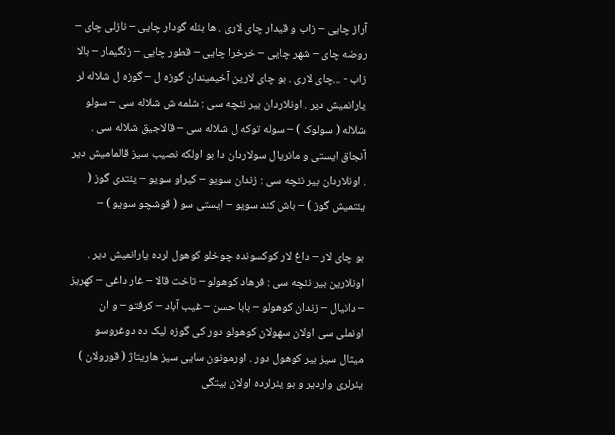آراز چایی – زاب و قیدار چای لاری . ها بئله گودار چایی – نازلی چای – روضه چای – شهر چایی – خرخرا چایی – قطور چایی – زنگیمار – بالا زاب - ...چای لاری . بو چای لارین آخیمیندان گوزه ل – گوزه ل شلاله لر یارانمیش دیر . اونلاردان بیر نئچه سی : شلمه ش شلاله سی – سولو شلاله ( سولوک ) – سوله توکه ل شلاله سی – قالاجیق شلاله سی . آنجاق ایستی و مانریال سولاردان دا بو اولکه نصیب سیز قالمامیش دیر . اونلاردان بیر نئچه سی : زندان سویو – کیراو سویو – یئتدی گوز ( یئتمیش گوز ) – باش کند سویو – ایستی سو ( قوشچو سویو ) –

بو چای لار – داغ لار کوکسونده چوخلو کوهول لرده یارانمیش دیر . اونلارین بیر نئچه سی : فرهاد کوهولو – تاخت قالا – غار داغی – کهریز – دانیال – زندان کوهولو – بابا حسن – غیب آباد – کرفتو – و ان اونملی سی اولان سهولان کوهولو دور کی گوزه لیک ده دوغروسو میثال سیز بیر کوهول دور . اورمونون سایی سیز هاریتاژ ( قورولان ) یئرلری واردیر و بو یئرلرده اولان بیتگی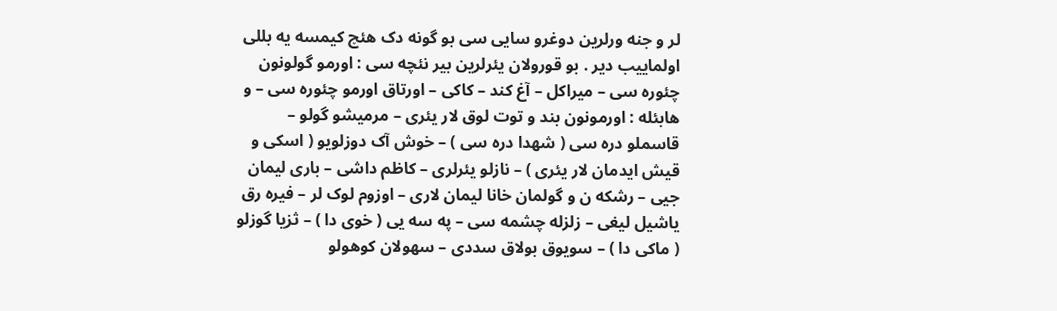لر و جنه ورلرین دوغرو سایی سی بو گونه دک هئچ کیمسه یه بللی اولماییب دیر . بو قورولان یئرلرین بیر نئچه سی : اورمو گولونون چئوره سی – میراکل – آغ کند – کاکی – اورتاق اورمو چئوره سی – و هابئله : اورمونون بند و توت لوق لار یئری – مرمیشو گولو – قاسملو دره سی ( شهدا دره سی ) – خوش آک دوزلویو ( اسکی و قیش ایدمان لار یئری ) – نازلو یئرلری – کاظم داشی – باری لیمان جیی – رشکه ن و گولمان خانا لیمان لاری – اوزوم لوک لر – فیره رق یاشیل لیغی – زلزله چشمه سی – په سه یی ( خوی دا ) – ثزیا گوزلو ( ماکی دا ) – سویوق بولاق سددی – سهولان کوهولو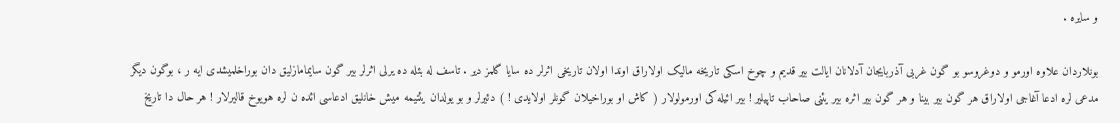و سایره .

بونلاردان علاوه اورمو و دوغروسو بو گون غربی آذربایجان آدلانان ایالت بیر قدیم و چوخ اسکی تاریخه مالیک اولاراق اوندا اولان تاریخی اثرلر ده سایا گلمز دیر . تاسف له بئله ده یرلی اثرلر بیر گون سایمامازلیق دان بوراخلمیشدی ایه ر ، بوگون دیگر مدعی لره ادعا آغاجی اولاراق هر گون بیر بینا و هر گون بیر اثره بیر یئنی صاحاب تاپیلیر ! بیر ائیله کی اورمولولار ( کاش او بوراخیلان گونلر اولایدی ! ) دئیرلر و بو یولدان یئتیمه میش خانلیق ادعاسی ائده ن لره هویوخ قالیرلار ! هر حال دا تاریخ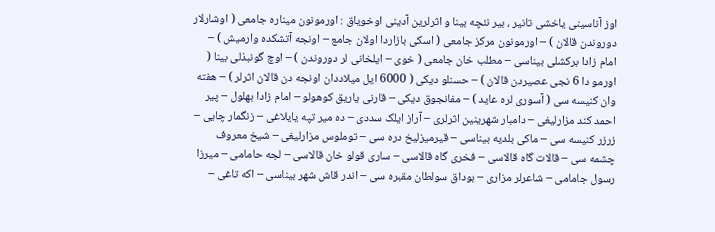اوز آناسینی یاخشی تانیر ، بیر نئچه بینا و اثرلرین آدینی اوخویاق : اورمونون میناره جامعی ( اوشارلار دوروندن قالان ) – اورمونون مرکز جامعی ( اسکی بازاردا اولان جامع – اونجه آتشکده وارمیش ) – امام زادا برکشلی بیناسی – مطلب خان جامعی ( خوی – ایلخانی لر دوروندن ) – اوچ گونبذلی بینا ( اورمو دا 6 نجی عصیردن قالان ) – حسنلو دیکی ( 6000 ایل میلاددان اونجه دن قالان اثرلر ) – هفته وان کنیسه سی ( آسوری لره عاید ) – مفانجوق دیکی – قارنی یاریق کوهولو – امام زادا بهلول – پیر احمد کند مزارلیغی – دامبار شهرینین اثرلری – آراز ایلک سددی – ده میر تپه یایلاغی – زنگمار چایی – زرزر کنیسه سی – ماکی بلدیه بیناسی – قیرمیزلیخ دره سی – توملوس مزارلیغی – شیخ معروف چشمه سی – قالات گاه قالاسی – فخری گاه قالاسی – ساری قولو خان قالاسی – لجه حامامی – میرزا رسول جامامی – شاعرلر مزاری – بوداق سولطان مقبره سی – اندر قاش شهر بیناسی – اکه تاغی –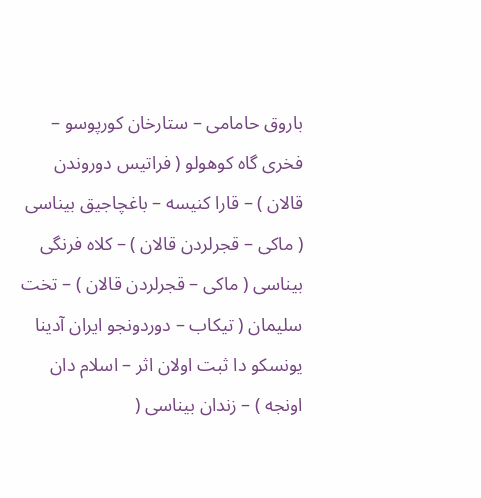باروق حامامی – ستارخان کورپوسو – فخری گاه کوهولو ( فراتیس دوروندن قالان ) – قارا کنیسه – باغچاجیق بیناسی ( ماکی – قجرلردن قالان ) – کلاه فرنگی بیناسی ( ماکی – قجرلردن قالان ) – تخت سلیمان ( تیکاب – دوردونجو ایران آدینا یونسکو دا ثبت اولان اثر – اسلام دان اونجه ) – زندان بیناسی (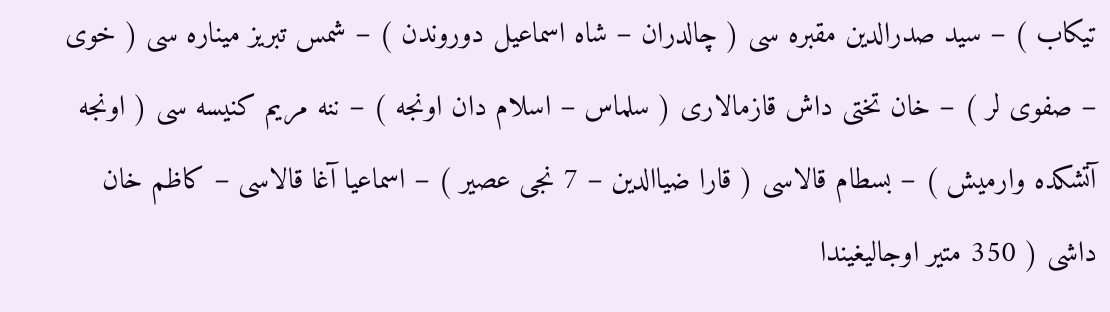تیکاب ) – سید صدرالدین مقبره سی ( چالدران – شاه اسماعیل دوروندن ) – شمس تبریز میناره سی ( خوی – صفوی لر ) – خان تختی داش قازمالاری ( سلماس – اسلام دان اونجه ) – ننه مریم کنیسه سی ( اونجه آتشکده وارمیش ) – بسطام قالاسی ( قارا ضیاالدین – 7 نجی عصیر ) – اسماعیا آغا قالاسی – کاظم خان داشی ( 350 متیر اوجالیغیندا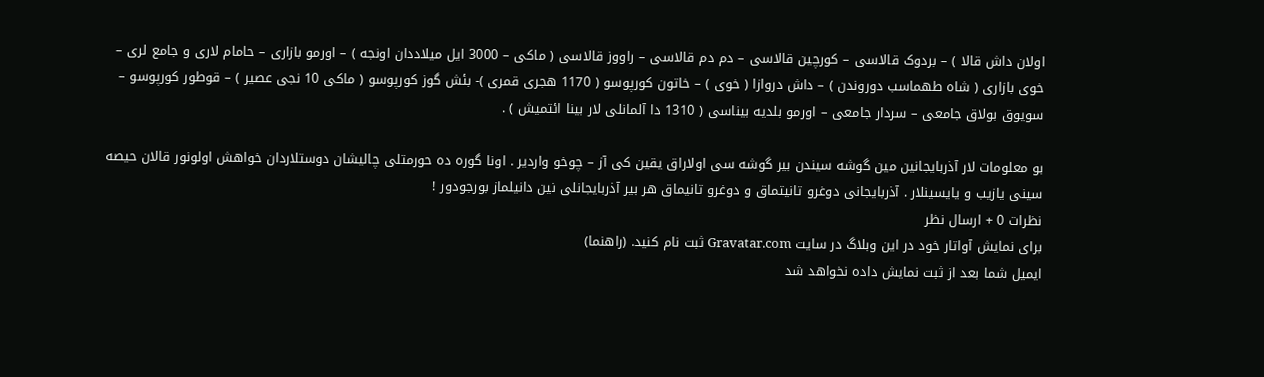اولان داش قالا ) – بردوک قالاسی – کورچین قالاسی – دم دم قالاسی – راووز قالاسی ( ماکی – 3000 ایل میلاددان اونجه ) – اورمو بازاری – حامام لاری و جامع لری – خوی بازاری ( شاه طهماسب دوروندن ) – داش دروازا ( خوی ) – خاتون کورپوسو ( 1170 هجری قمری )- بئش گوز کورپوسو ( ماکی 10 نجی عصیر ) – قوطور کورپوسو – سویوق بولاق جامعی – سردار جامعی – اورمو بلدیه بیناسی ( 1310 دا آلمانلی لار بینا ائتمیش ) .

بو معلومات لار آذربایجانین مین گوشه سیندن بیر گوشه سی اولاراق یقین کی آز – چوخو واردیر . اونا گوره ده حورمتلی چالیشان دوستلاردان خواهش اولونور قالان حیصه سینی یازیب و یایسینلار . آذربایجانی دوغرو تانیتماق و دوغرو تانیماق هر بیر آذربایجانلی نین دانیلماز بورجودور !
نظرات 0 + ارسال نظر
برای نمایش آواتار خود در این وبلاگ در سایت Gravatar.com ثبت نام کنید. (راهنما)
ایمیل شما بعد از ثبت نمایش داده نخواهد شد